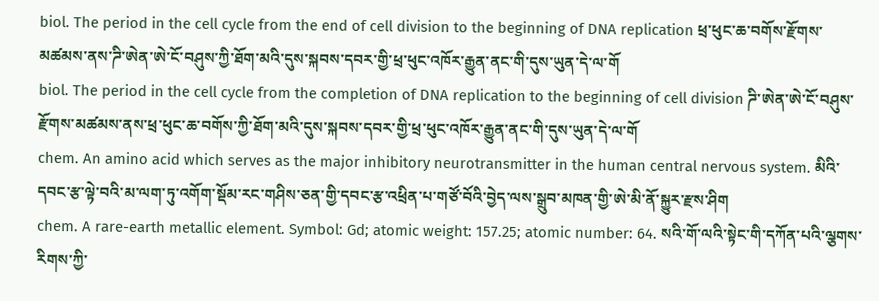biol. The period in the cell cycle from the end of cell division to the beginning of DNA replication ཕྲ་ཕུང་ཆ་བགོས་རྫོགས་མཚམས་ནས་ཌི་ཨེན་ཨེ་ངོ་བཤུས་ཀྱི་ཐོག་མའི་དུས་སྐབས་དབར་གྱི་ཕྲ་ཕུང་འཁོར་རྒྱུན་ནང་གི་དུས་ཡུན་དེ་ལ་གོ
biol. The period in the cell cycle from the completion of DNA replication to the beginning of cell division ཌི་ཨེན་ཨེ་ངོ་བཤུས་རྫོགས་མཚམས་ནས་ཕྲ་ཕུང་ཆ་བགོས་ཀྱི་ཐོག་མའི་དུས་སྐབས་དབར་གྱི་ཕྲ་ཕུང་འཁོར་རྒྱུན་ནང་གི་དུས་ཡུན་དེ་ལ་གོ
chem. An amino acid which serves as the major inhibitory neurotransmitter in the human central nervous system. མིའི་དབང་རྩ་ལྟེ་བའི་མ་ལག་ཏུ་འགོག་སྡོམ་རང་གཤིས་ཅན་གྱི་དབང་རྩ་འཕྲིན་པ་གཙོ་བོའི་བྱེད་ལས་སྒྲུབ་མཁན་གྱི་ཨེ་མི་ནོ་སྐྱུར་རྫས་ཤིག
chem. A rare-earth metallic element. Symbol: Gd; atomic weight: 157.25; atomic number: 64. སའི་གོ་ལའི་སྟེང་གི་དཀོན་པའི་ལྕགས་རིགས་ཀྱི་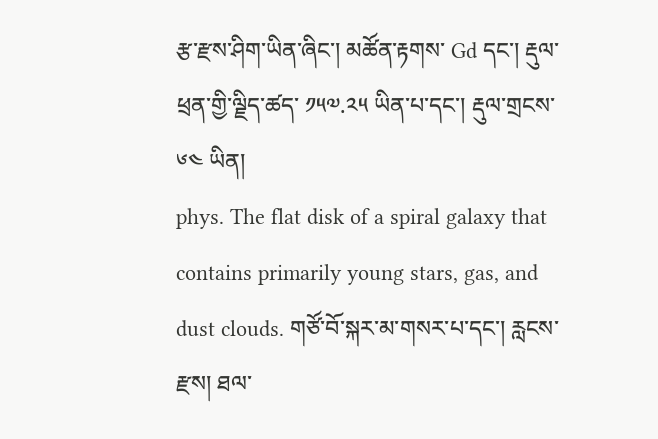རྩ་རྫས་ཤིག་ཡིན་ཞིང་། མཚོན་རྟགས་ Gd དང་། རྡུལ་ཕྲན་གྱི་ལྗིད་ཚད་ ༡༥༧.༢༥ ཡིན་པ་དང་། རྡུལ་གྲངས་ ༦༤ ཡིན།
phys. The flat disk of a spiral galaxy that contains primarily young stars, gas, and dust clouds. གཙོ་བོ་སྐར་མ་གསར་པ་དང་། རླངས་རྫས། ཐལ་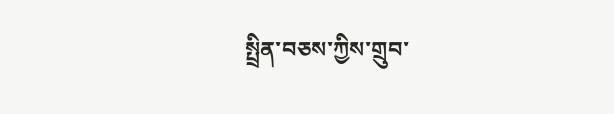སྤྲིན་བཅས་ཀྱིས་གྲུབ་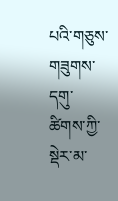པའི་གཅུས་གཟུགས་དགུ་ཚིགས་ཀྱི་སྡེར་མ་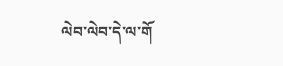ལེབ་ལེབ་དེ་ལ་གོ